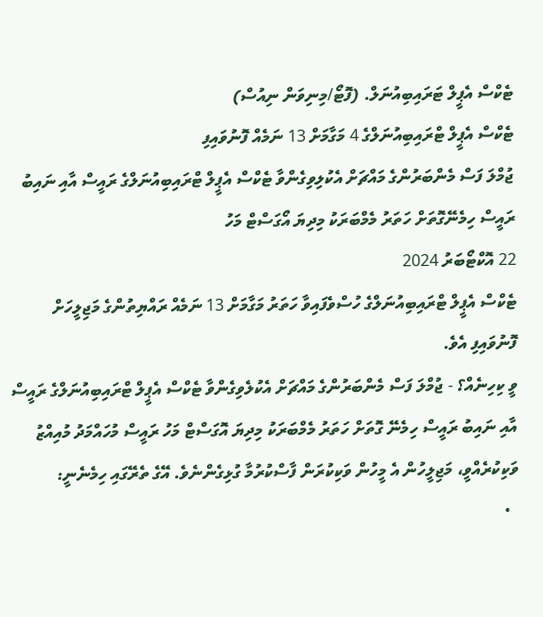ޓެކްސް އެޕީލް ޓަރައިބިއުނަލް. (ފޮޓޯ/މިނިވަން ނިއުސް)
ޓެކްސް އެޕީލް ޓްރައިބިއުނަލްގެ 4 މަގާމަށް 13 ނަމެއް ފޮނުވައިފި
ޖުމްލަ ފަސް މެންބަރުންގެ މައްޗަށް އެކުލިވިގެންވާ ޓެކްސް އެޕީލް ޓްރައިބިއުނަލްގެ ރައީސް އާއި ނައިބު ރައީސް ހިމެނޭގޮތަށް ހަތަރު މެމްބަރަކު މިދިޔަ އޯގަސްޓް މަހު
22 އޮކްޓޯބަރު 2024
ޓެކްސް އެޕީލް ޓްރައިބިއުނަލްގެ ހުސްވެފައިވާ ހަތަރު މަގާމަށް 13 ނަމެއް ރައްޔިތުންގެ މަޖިލީހަށް ފޮނުވައިފި އެވެ.
ވީ ކިހިނެއް؟ - ޖުމްލަ ފަސް މެންބަރުންގެ މައްޗަށް އެކުލެވިގެންވާ ޓެކްސް އެޕީލް ޓްރައިބިއުނަލްގެ ރައީސް އާއި ނައިބު ރައީސް ހިމެނޭ ގޮތަށް ހަތަރު މެމްބަރަކު މިދިޔަ އޮގަސްޓް މަހު ރައީސް މުހައްމަދު މުއިއްޒު ވަކިކުރެއްވީ، މަޖިލީހުން އެ މީހުން ވަކިކުރަން ފާސްކުރުމާ ގުޅިގެންނެވެ. އޭގެ ތެރޭގައި ހިމެނެނީ:
  •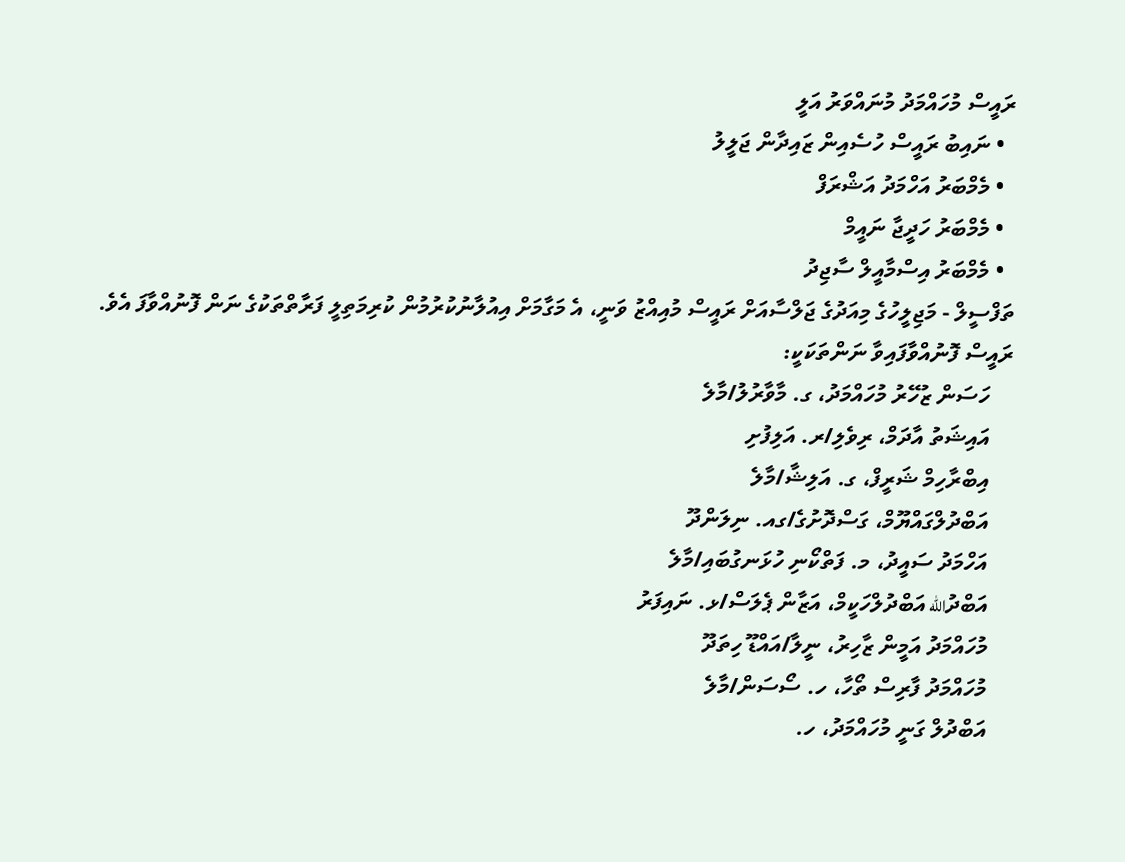ރައީސް މުހައްމަދު މުނައްވަރު އަލީ
  • ނައިބު ރައީސް ހުސެއިން ޒައިދާން ޖަލީލު
  • މެމްބަރު އަހްމަދު އަޝްރަފް
  • މެމްބަރު ހަދީޖާ ނައީމް
  • މެމްބަރު އިސްމާއީލް ސާޖިދު
ތަފްސީލް - މަޖިލީހުގެ މިއަދުގެ ޖަލްސާއަށް ރައީސް މުއިއްޒު ވަނީ، އެ މަގާމަށް އިއުލާނުކުރުމުން ކުރިމަތިލީ ފަރާތްތަކުގެ ނަން ފޮނުއްވާފަ އެވެ.
ރައީސް ފޮނުއްވާފައިވާ ނަންތަކަކީ:
    ހަސަން ޒުހޭރު މުހައްމަދު، ގ. މާވާރުލު/މާލެ
    އައިޝަތު އާދަމް، ރިވެލި/ރ. އަލިފުށި
    އިބްރާހިމް ޝަރީފް، ގ. އަލިޝާ/މާލެ
    އަބްދުލްގައްޔޫމް، ގަސްދޮށުގެ/ގއ. ނިލަންދޫ
    އަހްމަދު ސައީދު، މ. ފަތްކޯނި ހުޅަނގުބައި/މާލެ
    އަބްދުالله އަބްދުލްހަކީމް، އަޒާން ޕެލަސް/ޅ. ނައިފަރު
    މުހައްމަދު އަމީން ޒާހިރު، ނީލާ/އައްޑޫ ހިތަދޫ
    މުހައްމަދު ފާރިސް ތޯހާ، ހ. ސޯސަން/މާލެ
    އަބްދުލް ގަނީ މުހައްމަދު، ހ.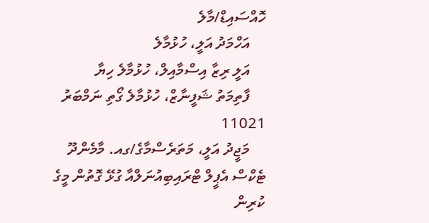ހޮއްސައިޑް/މާލެ
    އަހްމަދު އަލީ، ހުޅުމާލެ
    އަލީ ރިޒާ އިސްމާއިލް، ހުޅުމާލެ ހިޔާ
    ފާތިމަތު ޝަފީނާޒް، ހުޅުމާލެ ގޯތި ނަމްބަރު 11021
    މަޖީދު އަލީ، މަތަރެސްމާގެ/ގއ. މާމެންދޫ
ޓެކްސް އެޕީލް ޓްރައިބިއުނަލްއާ ގުޅޭ ގޮތުން މީގެ ކުރިން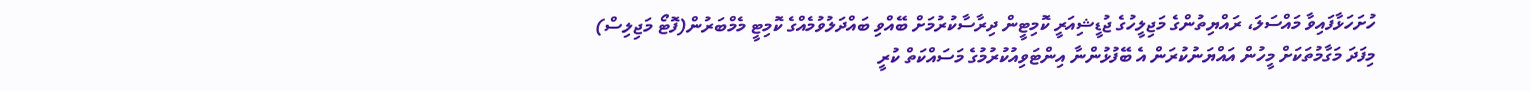ހުށަހަޅާފައިވާ މައްސަލަ، ރައްޔިތުންގެ މަޖިލީހުގެ ޖުޑީޝިއަރީ ކޮމިޓީން ދިރާސާކުރުމަށް ބޭއްވި ބައްދަލުވުމެއްގެ ކޮމިޓީ މެމްބަރުން(ފޮޓޯ މަޖިލިސް)
މިފަދަ މަގާމުތަކަށް މީހުން އައްޔަނުކުރަން އެ ބޭފުޅުންނާ އިންޓަވިއުކުރުމުގެ މަސައްކަތް ކުރީ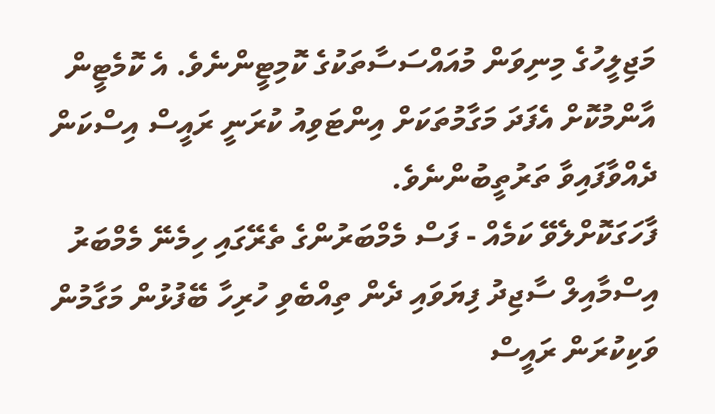މަޖިލީހުގެ މިނިވަން މުއައްސަސާތަކުގެ ކޮމިޓީންނެވެ. އެ ކޮމެޓީން އާންމުކޮށް އެފަދަ މަގާމުތަކަށް އިންޓަވިއު ކުރަނީ ރައީސް އިސްކަން ދެއްވާފައިވާ ތަރުތީބުންނެވެ.
ފާހަގަކޮށްލެވޭ ކަމެއް - ފަސް މެމްބަރުންގެ ތެރޭގައި ހިމެނޭ މެމްބަރު އިސްމާއިލް ސާޖިދު ފިޔަވައި ދެން ތިއްބެވި ހުރިހާ ބޭފުޅުން މަގާމުން ވަކިކުރަން ރައީސް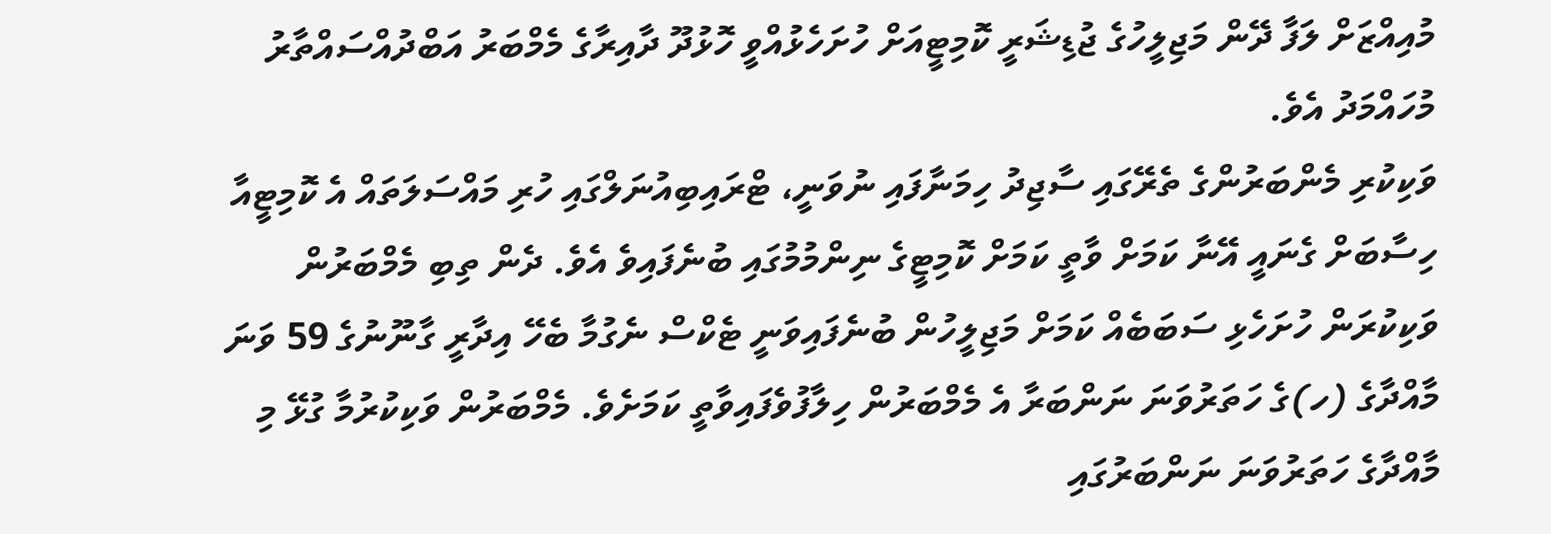މުއިއްޒަށް ލަފާ ދޭން މަޖިލީހުގެ ޖުޑިޝަރީ ކޮމިޓީއަށް ހުށަހެޅުއްވީ ހޮޅުދޫ ދާއިރާގެ މެމްބަރު އަބްދުއްސައްތާރު މުހައްމަދު އެވެ.
ވަކިކުރި މެންބަރުންގެ ތެރޭގައި ސާޖިދު ހިމަނާފައި ނުވަނީ، ޓްރައިބިއުނަލްގައި ހުރި މައްސަލަތައް އެ ކޮމިޓީއާ ހިސާބަށް ގެނައީ އޭނާ ކަމަށް ވާތީ ކަމަށް ކޮމިޓީގެ ނިންމުމުގައި ބުނެފައިވެ އެވެ. ދެން ތިބި މެމްބަރުން ވަކިކުރަން ހުށަހެޅި ސަބަބެއް ކަމަށް މަޖިލީހުން ބުނެފައިވަނީ ޓެކްސް ނެގުމާ ބެހޭ އިދާރީ ގާނޫނުގެ 59 ވަނަ މާއްދާގެ (ހ)ގެ ހަތަރުވަނަ ނަންބަރާ އެ މެމްބަރުން ހިލާފުވެފައިވާތީ ކަމަށެވެ. މެމްބަރުން ވަކިކުރުމާ ގުޅޭ މި މާއްދާގެ ހަތަރުވަނަ ނަންބަރުގައި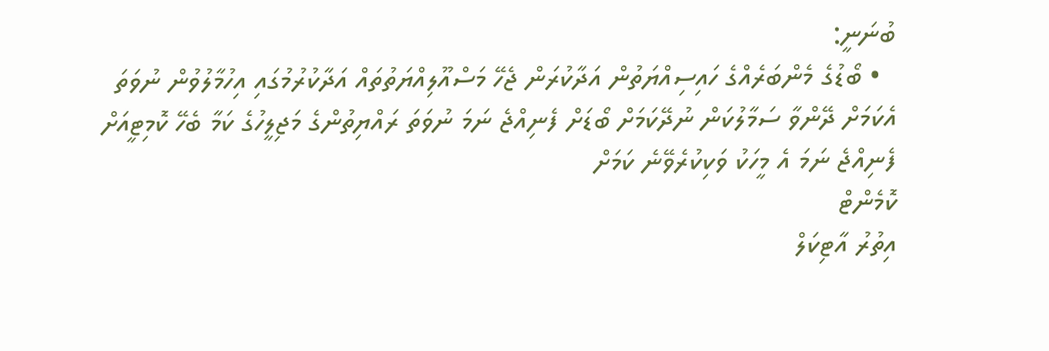ބުނަނީ:
  • ބޯޑުގެ މެންބަރެއްގެ ހައިސިއްޔަތުން އަދާކުރަން ޖެހޭ މަސްއޫލިއްޔަތުތައް އަދާކުރުމުގައި އިހުމާލުވުން ނުވަތަ އެކަމަށް ދޭންވާ ސަމާލުކަން ނުދޭކަމަށް ބޯޑަށް ފެނިއްޖެ ނަމަ ނުވަތަ ރައްޔިތުންގެ މަޖިލީހުގެ ކަމާ ބެހޭ ކޮމިޓީއަށް ފެނިއްޖެ ނަމަ އެ މީހަކު ވަކިކުރެވޭނެ ކަމަށް
ކޮމެންޓް
އިތުރު އާޓިކަލް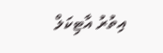އިތުރު އާޓިކަލް